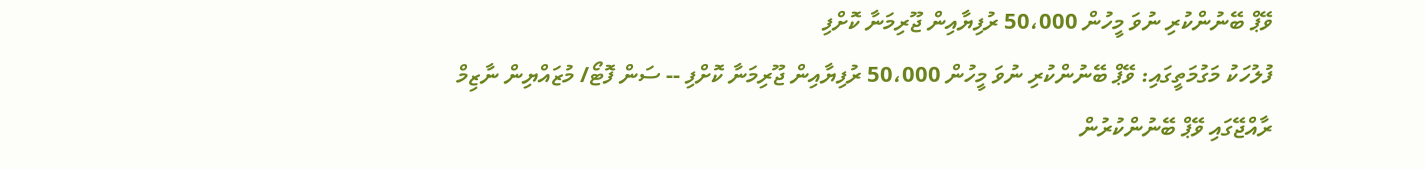ވޭޕް ބޭނުންކުރި ނުވަ މީހުން 50،000 ރުފިޔާއިން ޖޫރިމަނާ ކޮށްފި
ފުލުހަކު މަގުމަތީގައި: ވޭޕް ބޭނުންކުރި ނުވަ މީހުން 50،000 ރުފިޔާއިން ޖޫރިމަނާ ކޮށްފި -- ސަން ފޮޓޯ/ މުޒައްޔިން ނާޒިމް
ރާއްޖޭގައި ވޭޕް ބޭނުންކުރުން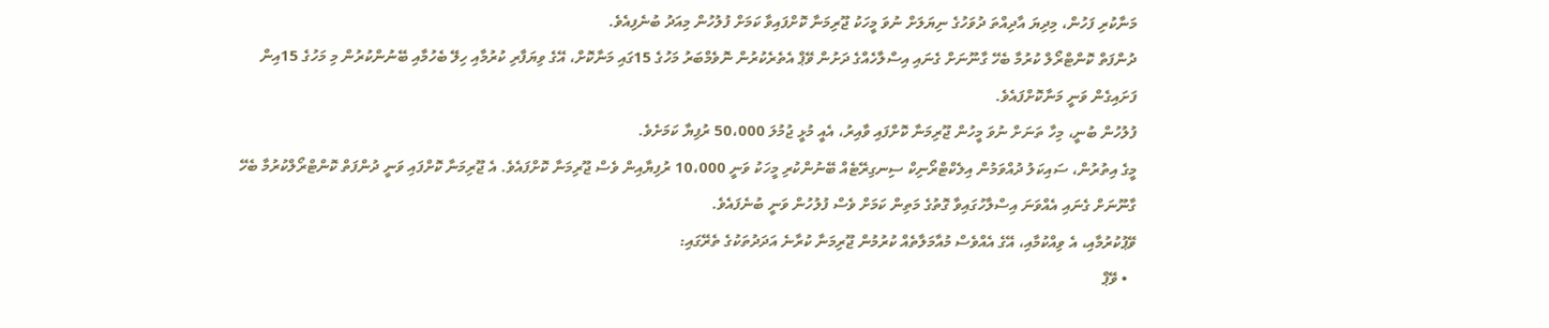މަނާކުރި ފަހުން، މިދިޔަ އާދިއްތަ ދުވަހުގެ ނިޔަލަށް ނުވަ މީހަކު ޖޫރިމަނާ ކޮށްފައިވާ ކަމަށް ފުލުހުން މިއަދު ބުނެފިއެވެ.
ދުންފަތް ކޮންޓްރޯލް ކުރުމާ ބެހޭ ގާނޫނަށް ގެނައި އިސްލާހެއްގެ ދަށުން ވޭޕް އެތެރެކުރުން ނޮވެމްބަރު މަހުގެ 15ގައި މަނާކޮށް، އޭގެ ވިޔަފާރި ކުރުމާއި ހިލޭ ބެހުމާއި ބޭނުންކުރުން މި މަހުގެ 15އިން ފަށައިގެން ވަނީ މަނާކޮށްފައެވެ.
ފުލުހުން ބުނީ، މިހާ ތަނަށް ނުވަ މީހުން ޖޫރިމަނާ ކޮށްފައި ވާއިރު، އެއީ މުޅީ ޖުމުލަ 50،000 ރުފިޔާ ކަމަށެވެ.
މީގެ އިތުރުން، ސައިކަލު ދުއްވަމުން އިލެކްޓްރޯނިކް ސިނގިރޭޓެއް ބޭނުންކުރި މީހަކު ވަނީ 10،000 ރުފިޔާއިން ވެސް ޖޫރިމަނާ ކޮށްފައެވެ. އެ ޖޫރިމަނާ ކޮށްފައި ވަނީ ދުންފަތް ކޮންޓްރޯލްކުރުމާ ބެހޭ ގާނޫނަށް ގެނައި އެއްވަނަ އިސްލާހުގައިވާ ގޮތުގެ މަތިން ކަމަށް ވެސް ފުލުހުން ވަނީ ބުނެފައެވެ.
ވޭޕުކުރުމާއި، އެ ވިއްކުމާއި، އޭގެ އެއްވެސް މުއާމަލާތެއް ކުރުމުން ޖޫރިމަނާ ކުރާނެ އަދަދުތަކުގެ ތެރޭގައި:
  • ވޭޕް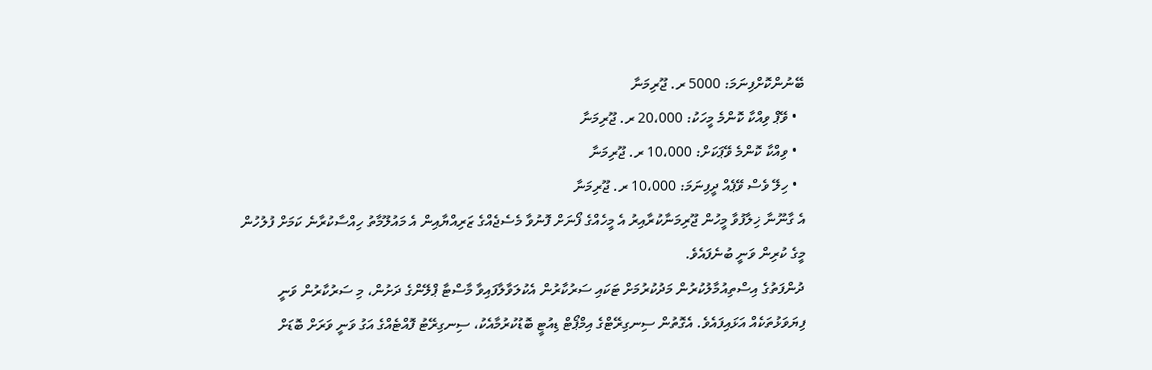ބޭނުންކޮށްފިނަމަ: 5000 ރ. ޖޫރިމަނާ
  • ވޭޕް ވިއްކާ ކޮންމެ މީހަކު: 20،000 ރ. ޖޫރިމަނާ
  • ވިއްކާ ކޮންމެ ވޭޕަކަށް: 10،000 ރ. ޖޫރިމަނާ
  • ހިލޭ ވެސް ވޭޕެއް ދީފިނަމަ: 10،000 ރ. ޖޫރިމަނާ
އެ ގާނޫނާ ޚިލާފުވާ މީހުން ޖޫރިމަނާކުރާއިރު އެ މީހެއްގެ ފޯނަށް ފޮނުވާ މެސެޖެއްގެ ޒަރިއްޔާއިން އެ މައުލޫމާތު ހިއްސާކުރާނެ ކަމަށް ފުލުހުން މީގެ ކުރިން ވަނީ ބުނެފައެވެ.
ދުންފަތުގެ އިސްތިއުމާލުކުރުން މަދުކުރުމަށް ޓަކައި ސަރުކާރުން އެކުލަވާލާފައިވާ މާސްޓާ ޕްލޭންގެ ދަށުން، މި ސަރުކާރުން ވަނީ ފިޔަވަޅުތަކެއް އަޅައިފައެވެ. އެގޮތުން ސިނގިރޭޓްގެ އިމްޕޯޓް ޑިއުޓީ ބޮޑުކުރުމާއެކު، ސިނގިރޭޓު ފޮއްޓެއްގެ އަގު ވަނީ ވަރަށް ބޮޑަށް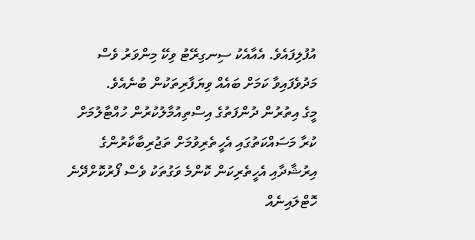އުފުލިފައެވެ. އެއާއެކު ސިނގިރޭޓު ވިކޭ މިންވަރު ވެސް މަދުވެފައިވާ ކަމަށް ބައެއް ވިޔަފާރިތަކުން ބުނެއެވެ.
މީގެ އިތުރުން ދުންފަތުގެ އިސްތިއުމާލުކުރުން ހުއްޓާލުމަށް ކުރާ މަސައްކަތުގައި އެހީތެރިވުމަށް ތަޖުރިބާކާރުންގެ އިރުޝާދާއި އެހީތެރިކަން ކޮންމެ ވަގުތަކު ވެސް ފޯރުކޮށްދޭނެ ހޮޓްލައިނެއް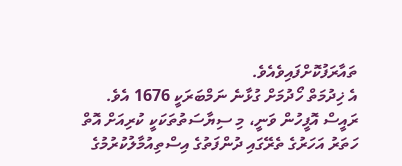ތައާރަފުކޮށްފައިވެއެވެ.
އެ ޚިދުމަތް ހޯދުމަށް ގުޅާނެ ނަމްބަރަކީ 1676 އެވެ.
ރައީސް އޮފީހުން ވަނީ، މި ސިޔާސަތުތަކަކީ ކުރިއަށް އޮތް ހަތަރު އަހަރުގެ ތެރޭގައި ދުންފަތުގެ އިސްތިއުމާލުކުރުމުގެ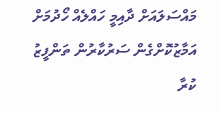މައްސަލައަށް ދާއިމީ ހައްލެއް ހޯދުމަށް އަމާޒުކޮށްގެން ސަރުކާރުން ތަންފީޒު ކުރާ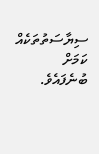ސިޔާސަތުތަކެއް ކަމަށް ބުނެފައެވެ.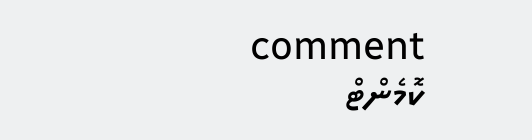comment ކޮމެންޓް